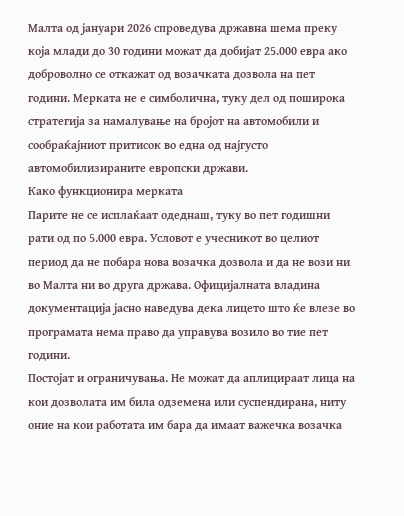Малта од јануари 2026 спроведува државна шема преку која млади до 30 години можат да добијат 25.000 евра ако доброволно се откажат од возачката дозвола на пет години. Мерката не е симболична, туку дел од поширока стратегија за намалување на бројот на автомобили и сообраќајниот притисок во една од најгусто автомобилизираните европски држави.
Како функционира мерката
Парите не се исплаќаат одеднаш, туку во пет годишни рати од по 5.000 евра. Условот е учесникот во целиот период да не побара нова возачка дозвола и да не вози ни во Малта ни во друга држава. Официјалната владина документација јасно наведува дека лицето што ќе влезе во програмата нема право да управува возило во тие пет години.
Постојат и ограничувања. Не можат да аплицираат лица на кои дозволата им била одземена или суспендирана, ниту оние на кои работата им бара да имаат важечка возачка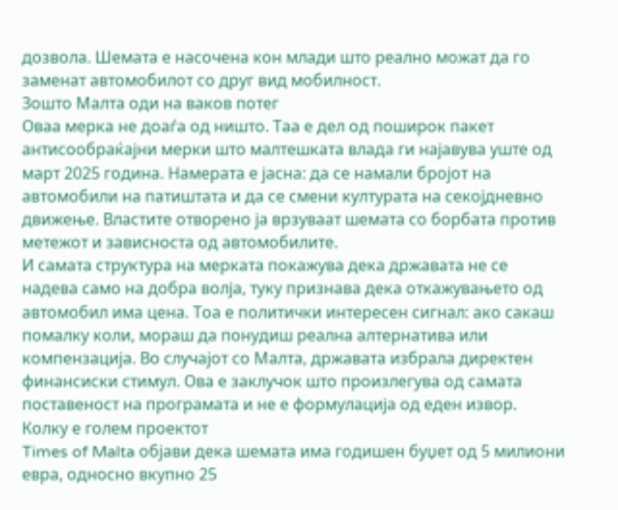дозвола. Шемата е насочена кон млади што реално можат да го заменат автомобилот со друг вид мобилност.
Зошто Малта оди на ваков потег
Оваа мерка не доаѓа од ништо. Таа е дел од поширок пакет антисообраќајни мерки што малтешката влада ги најавува уште од март 2025 година. Намерата е јасна: да се намали бројот на автомобили на патиштата и да се смени културата на секојдневно движење. Властите отворено ја врзуваат шемата со борбата против метежот и зависноста од автомобилите.
И самата структура на мерката покажува дека државата не се надева само на добра волја, туку признава дека откажувањето од автомобил има цена. Тоа е политички интересен сигнал: ако сакаш помалку коли, мораш да понудиш реална алтернатива или компензација. Во случајот со Малта, државата избрала директен финансиски стимул. Ова е заклучок што произлегува од самата поставеност на програмата и не е формулација од еден извор.
Колку е голем проектот
Times of Malta објави дека шемата има годишен буџет од 5 милиони евра, односно вкупно 25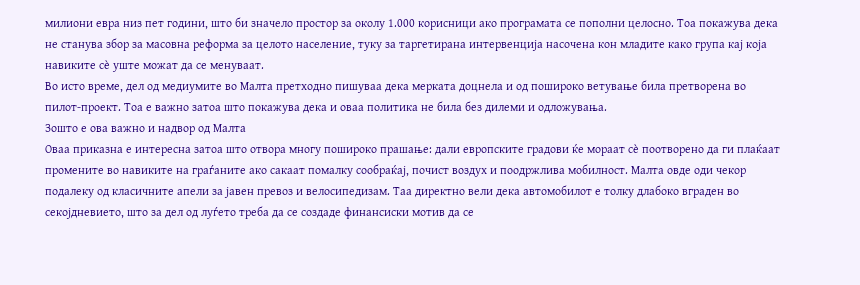милиони евра низ пет години, што би значело простор за околу 1.000 корисници ако програмата се пополни целосно. Тоа покажува дека не станува збор за масовна реформа за целото население, туку за таргетирана интервенција насочена кон младите како група кај која навиките сè уште можат да се менуваат.
Во исто време, дел од медиумите во Малта претходно пишуваа дека мерката доцнела и од пошироко ветување била претворена во пилот-проект. Тоа е важно затоа што покажува дека и оваа политика не била без дилеми и одложувања.
Зошто е ова важно и надвор од Малта
Оваа приказна е интересна затоа што отвора многу пошироко прашање: дали европските градови ќе мораат сè поотворено да ги плаќаат промените во навиките на граѓаните ако сакаат помалку сообраќај, почист воздух и поодржлива мобилност. Малта овде оди чекор подалеку од класичните апели за јавен превоз и велосипедизам. Таа директно вели дека автомобилот е толку длабоко вграден во секојдневието, што за дел од луѓето треба да се создаде финансиски мотив да се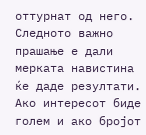оттурнат од него.
Следното важно прашање е дали мерката навистина ќе даде резултати. Ако интересот биде голем и ако бројот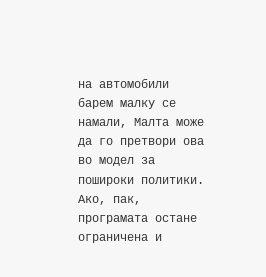на автомобили барем малку се намали, Малта може да го претвори ова во модел за пошироки политики. Ако, пак, програмата остане ограничена и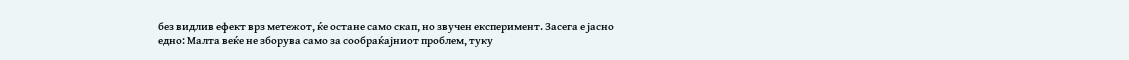без видлив ефект врз метежот, ќе остане само скап, но звучен експеримент. Засега е јасно едно: Малта веќе не зборува само за сообраќајниот проблем, туку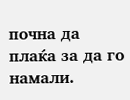почна да плаќа за да го намали.